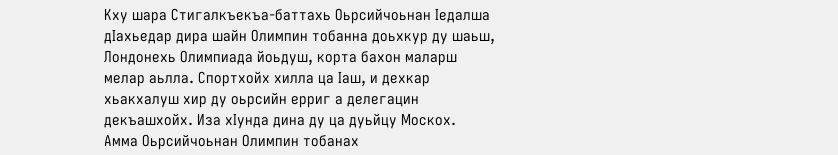Кху шара Стигалкъекъа-баттахь Оьрсийчоьнан Iедалша дIахьедар дира шайн Олимпин тобанна доьхкур ду шаьш, Лондонехь Олимпиада йоьдуш, корта бахон маларш мелар аьлла. Спортхойх хилла ца Iаш, и дехкар хьакхалуш хир ду оьрсийн ерриг а делегацин декъашхойх. Иза хIунда дина ду ца дуьйцу Москох.
Амма Оьрсийчоьнан Олимпин тобанах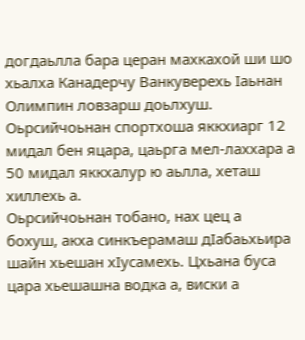догдаьлла бара церан махкахой ши шо хьалха Канадерчу Ванкуверехь Iаьнан Олимпин ловзарш доьлхуш. Оьрсийчоьнан спортхоша яккхиарг 12 мидал бен яцара, цаьрга мел-лаххара а 50 мидал яккхалур ю аьлла, хеташ хиллехь а.
Оьрсийчоьнан тобано, нах цец а бохуш, акха синкъерамаш дIабаьхьира шайн хьешан хIусамехь. Цхьана буса цара хьешашна водка а, виски а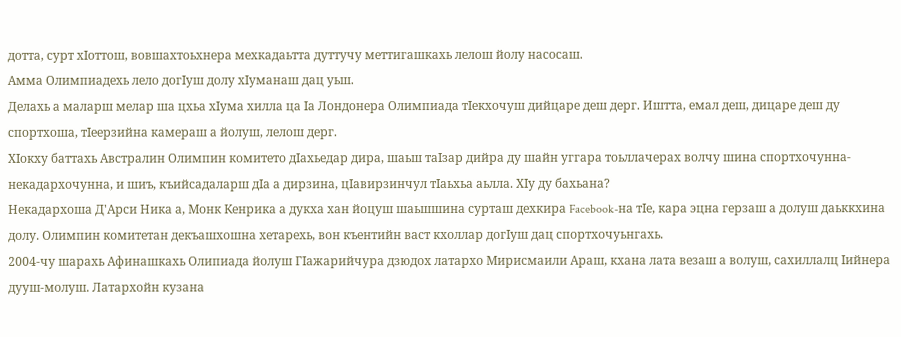дотта, сурт хIоттош, вовшахтоьхнера мехкадаьтта дуттучу меттигашкахь лелош йолу насосаш.
Амма Олимпиадехь лело догIуш долу хIуманаш дац уьш.
Делахь а маларш мелар ша цхьа хIума хилла ца Iа Лондонера Олимпиада тIекхочуш дийцаре деш дерг. Иштта, емал деш, дицаре деш ду спортхоша, тIеерзийна камераш а йолуш, лелош дерг.
ХIокху баттахь Австралин Олимпин комитето дIахьедар дира, шаьш таIзар дийра ду шайн уггара тоьллачерах волчу шина спортхочунна-некадархочунна, и шиъ, къийсадаларш дIа а дирзина, цIавирзинчул тIаьхьа аьлла. ХIу ду бахьана?
Некадархоша Д'Арси Ника а, Монк Кенрика а дукха хан йоцуш шаьшшина сурташ дехкира Facebook-на тIе, кара эцна герзаш а долуш даьккхина долу. Олимпин комитетан декъашхошна хетарехь, вон къентийн васт кхоллар догIуш дац спортхочуьнгахь.
2004-чу шарахь Афинашкахь Олипиада йолуш ГIажарийчура дзюдох латархо Мирисмаили Араш, кхана лата везаш а волуш, сахиллалц Iийнера дууш-молуш. Латархойн кузана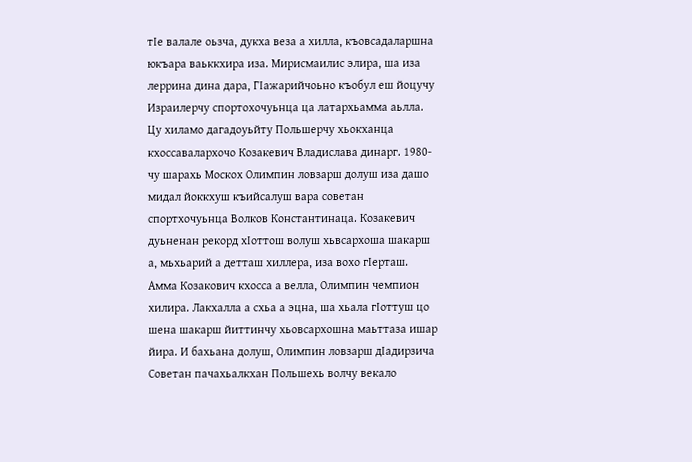тIе валале оьзча, дукха веза а хилла, къовсадаларшна юкъара ваьккхира иза. Мирисмаилис элира, ша иза леррина дина дара, ГIажарийчоьно къобул еш йоцучу Израилерчу спортохочуьнца ца латархьамма аьлла.
Цу хиламо дагадоуьйту Польшерчу хьокханца кхоссавалархочо Козакевич Владислава динарг. 1980-чу шарахь Москох Олимпин ловзарш долуш иза дашо мидал йоккхуш къийсалуш вара советан спортхочуьнца Волков Константинаца. Козакевич дуьненан рекорд хIоттош волуш хьвсархоша шакарш а, мьхьарий а детташ хиллера, иза вохо гIерташ.
Амма Козакович кхосса а велла, Олимпин чемпион хилира. Лакхалла а схьа а эцна, ша хьала гIоттуш цо шена шакарш йиттинчу хьовсархошна маьттаза ишар йира. И бахьана долуш, Олимпин ловзарш дIадирзича Советан пачахьалкхан Польшехь волчу векало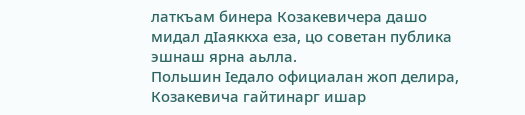латкъам бинера Козакевичера дашо мидал дIаяккха еза, цо советан публика эшнаш ярна аьлла.
Польшин Iедало официалан жоп делира, Козакевича гайтинарг ишар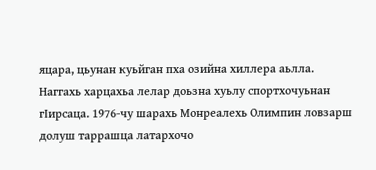яцара, цьунан куьйган пха озийна хиллера аьлла.
Наггахь харцахьа лелар доьзна хуьлу спортхочуьнан гIирсаца. 1976-чу шарахь Монреалехь Олимпин ловзарш долуш таррашца латархочо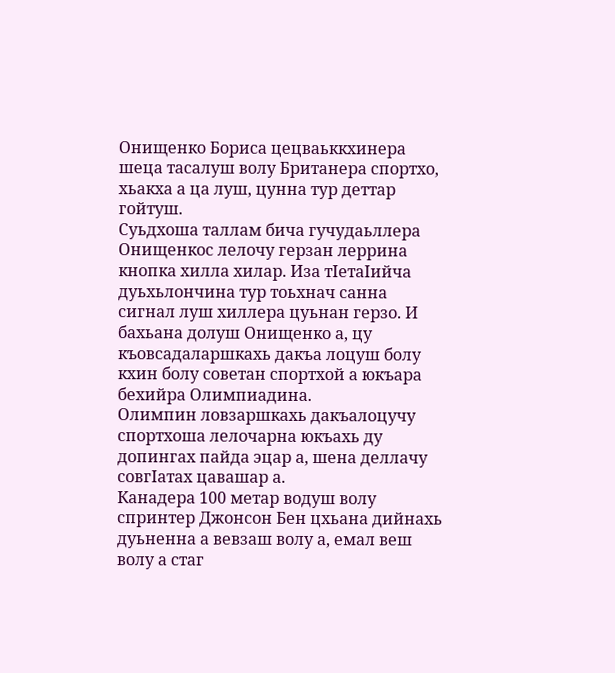Онищенко Бориса цецваьккхинера шеца тасалуш волу Британера спортхо, хьакха а ца луш, цунна тур деттар гойтуш.
Суьдхоша таллам бича гучудаьллера Онищенкос лелочу герзан леррина кнопка хилла хилар. Иза тIетаIийча дуьхьлончина тур тоьхнач санна сигнал луш хиллера цуьнан герзо. И бахьана долуш Онищенко а, цу къовсадаларшкахь дакъа лоцуш болу кхин болу советан спортхой а юкъара бехийра Олимпиадина.
Олимпин ловзаршкахь дакъалоцучу спортхоша лелочарна юкъахь ду допингах пайда эцар а, шена деллачу совгIатах цавашар а.
Канадера 100 метар водуш волу спринтер Джонсон Бен цхьана дийнахь дуьненна а вевзаш волу а, емал веш волу а стаг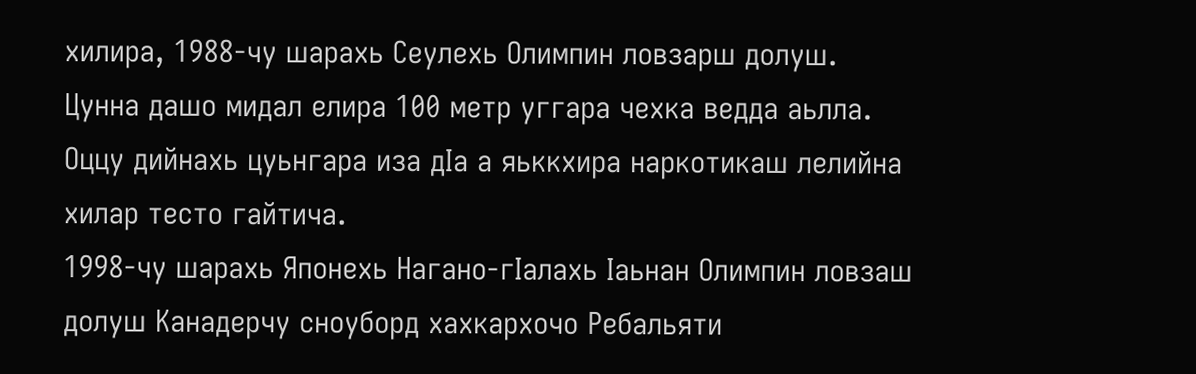хилира, 1988-чу шарахь Сеулехь Олимпин ловзарш долуш. Цунна дашо мидал елира 100 метр уггара чехка ведда аьлла. Оццу дийнахь цуьнгара иза дIа а яьккхира наркотикаш лелийна хилар тесто гайтича.
1998-чу шарахь Японехь Нагано-гIалахь Iаьнан Олимпин ловзаш долуш Канадерчу сноуборд хахкархочо Ребальяти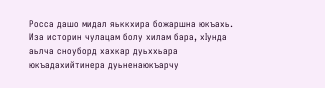Росса дашо мидал яьккхира божаршна юкъахь. Иза историн чулацам болу хилам бара, хIунда аьлча сноуборд хахкар дуьххьара юкъадахийтинера дуьненаюкъарчу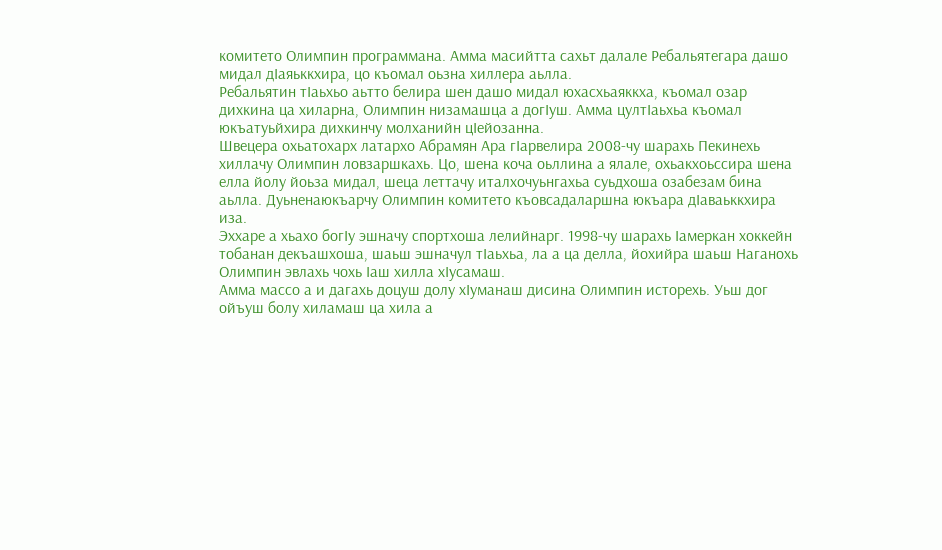комитето Олимпин программана. Амма масийтта сахьт далале Ребальятегара дашо мидал дIаяьккхира, цо къомал оьзна хиллера аьлла.
Ребальятин тIаьхьо аьтто белира шен дашо мидал юхасхьаяккха, къомал озар дихкина ца хиларна, Олимпин низамашца а догIуш. Амма цултIаьхьа къомал юкъатуьйхира дихкинчу молханийн цIейозанна.
Швецера охьатохарх латархо Абрамян Ара гIарвелира 2008-чу шарахь Пекинехь хиллачу Олимпин ловзаршкахь. Цо, шена коча оьллина а ялале, охьакхоьссира шена елла йолу йоьза мидал, шеца леттачу италхочуьнгахьа суьдхоша озабезам бина аьлла. Дуьненаюкъарчу Олимпин комитето къовсадаларшна юкъара дIаваьккхира иза.
Эххаре а хьахо богIу эшначу спортхоша лелийнарг. 1998-чу шарахь Iамеркан хоккейн тобанан декъашхоша, шаьш эшначул тIаьхьа, ла а ца делла, йохийра шаьш Наганохь Олимпин эвлахь чохь Iаш хилла хIусамаш.
Амма массо а и дагахь доцуш долу хIуманаш дисина Олимпин исторехь. Уьш дог ойъуш болу хиламаш ца хила а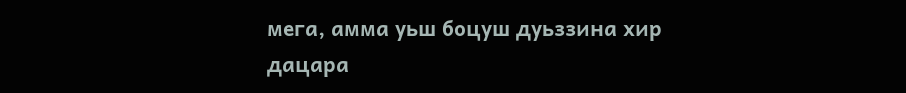мега, амма уьш боцуш дуьззина хир дацара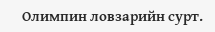Олимпин ловзарийн сурт.